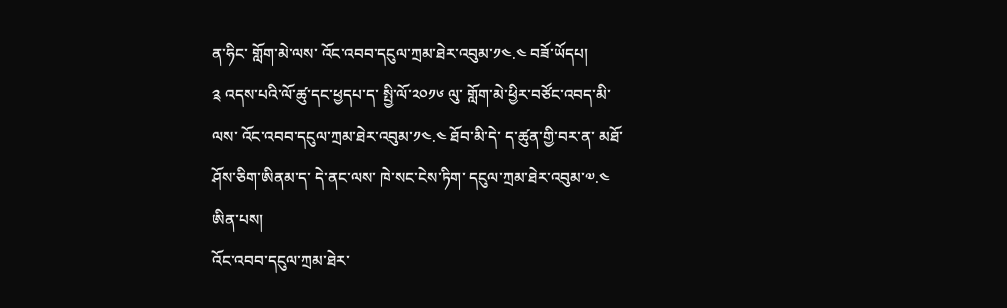ན་ཧིང་ གློག་མེ་ལས་ འོང་འབབ་དངུལ་ཀྲམ་ཐེར་འབུམ་༡༤.༤ བཟོ་ཡོདཔ།
༉ འདས་པའི་ལོ་ཚུ་དང་ཕྱདཔ་ད་ སྤྱི་ལོ་༢༠༡༦ ལུ་ གློག་མེ་ཕྱིར་བཙོང་འབད་མི་ལས་ འོང་འབབ་དངུལ་ཀྲམ་ཐེར་འབུམ་༡༤.༤ ཐོབ་མི་དེ་ ད་ཚུན་གྱི་བར་ན་ མཐོ་ཤོས་ཅིག་ཨིནམ་ད་ དེ་ནང་ལས་ ཁེ་སང་ངེས་ཏིག་ དངུལ་ཀྲམ་ཐེར་འབུམ་༧.༤ ཨིན་པས།
འོང་འབབ་དངུལ་ཀྲམ་ཐེར་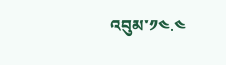འབུམ་༡༤.༤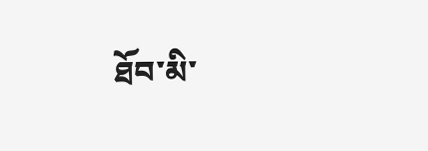ཐོབ་མི་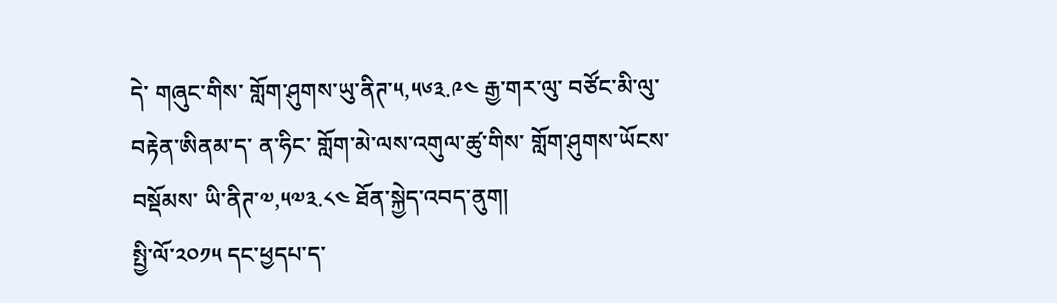དེ་ གཞུང་གིས་ གློག་ཤུགས་ཡུ་ནིཊ་༥,༥༦༣.༩༤ རྒྱ་གར་ལུ་ བཙོང་མི་ལུ་བརྟེན་ཨིནམ་ད་ ན་ཧིང་ གློག་མེ་ལས་འགུལ་ཚུ་གིས་ གློག་ཤུགས་ཡོངས་བསྡོམས་ ཡི་ནིཊ་༧,༥༧༣.༨༤ ཐོན་སྐྱེད་འབད་ནུག།
སྤྱི་ལོ་༢༠༡༥ དང་ཕྱདཔ་ད་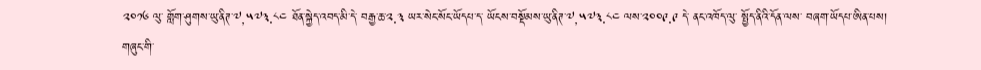༢༠༡༦ ལུ་ གློག་ཤུགས་ཡུ་ནིཊ་༧,༥༧༣.༨༤ ཐོན་སྐྱེད་འབད་མི་དེ་ བརྒྱ་ཆ་༢.༣ ཡར་སེང་སོང་ཡོདཔ་ད་ ཡོངས་བསྡོམས་ཡུ་ནིཊ་༧,༥༧༣.༨༤ ལས་༢༠༠༩.༩ དེ་ ནང་འཁོད་ལུ་ སྤྱོད་ནིའི་དོན་ལས་ བཞག་ཡོདཔ་ཨིན་པས།
གཞུང་གི་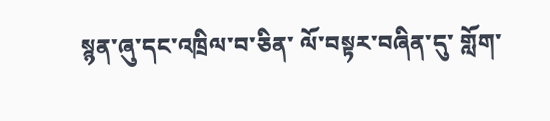སྙན་ཞུ་དང་འཁྲིལ་བ་ཅིན་ ལོ་བསྟར་བཞིན་དུ་ གློག་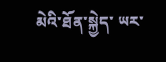མེའི་ཐོན་སྐྱེད་ ཡར་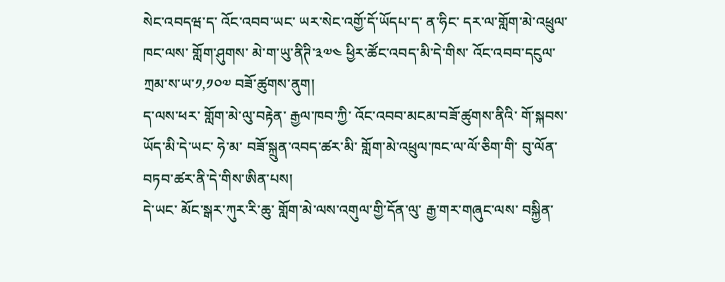སེང་འབདཝ་ད་ འོང་འབབ་ཡང་ ཡར་སེང་འགྱོ་དོ་ཡོདཔ་ད་ ན་ཧིང་ དར་ལ་གློག་མེ་འཕྲུལ་ཁང་ལས་ གློག་ཤུགས་ མེ་ག་ཡུ་ནིཊི་༣༧༤ ཕྱིར་ཚོང་འབད་མི་དེ་གིས་ འོང་འབབ་དངུལ་ཀྲམ་ས་ཡ་༡,༡༠༧ བཟོ་ཚུགས་ནུག།
ད་ལས་ཕར་ གློག་མེ་ལུ་བརྟེན་ རྒྱལ་ཁབ་ཀྱི་ འོང་འབབ་མངམ་བཟོ་ཚུགས་ནིའི་ གོ་སྐབས་ཡོད་མི་དེ་ཡང་ ཧེ་མ་ བཟོ་སྐྲུན་འབད་ཚར་མི་ གློག་མེ་འཕྲུལ་ཁང་ལ་ལོ་ཅིག་གི་ བུ་ལོན་བཏབ་ཚར་ནི་དེ་གིས་ཨིན་པས།
དེ་ཡང་ མོང་སྒར་ཀུར་རི་ཆུ་ གློག་མེ་ལས་འགུལ་གྱི་དོན་ལུ་ རྒྱ་གར་གཞུང་ལས་ བསྐྱིན་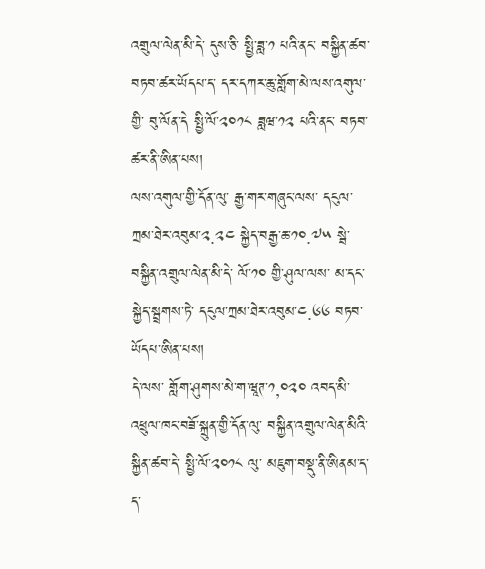འགྲུལ་ལེན་མི་དེ་ དུས་ཅི་ སྤྱི་ཟླ་༡ པའི་ནང་ བསྐྱིན་ཚབ་བཏབ་ཚར་ཡོདཔ་ད་ དར་དཀར་ཆུ་གློག་མེ་ལས་འགུལ་གྱི་ བུ་ལོན་དེ སྤྱི་ལོ་༢༠༡༨ ཟླཝ་༡༢ པའི་ནང་ བཏབ་ཚར་ནི་ཨིན་པས།
ལས་འགུལ་གྱི་དོན་ལུ་ རྒྱ་གར་གཞུང་ལས་ དངུལ་ཀྲམ་ཐེར་འབུམ་༢.༢༤ སྐྱེད་བརྒྱ་ཆ་༡༠.༧༥ སྦེ་ བསྐྱིན་འགྲུལ་ལེན་མི་དེ་ ལོ་༡༠ གྱི་ཤུལ་ལས་ མ་དང་སྐྱེད་སྦྲགས་ཏེ་ དངུལ་ཀྲམ་ཐེར་འབུམ་༤.༦༦ བཏབ་ཡོདཔ་ཨིན་པས།
དེ་ལས་ གློག་ཤུགས་མེ་ག་ཝཱཊ་༡,༠༢༠ འབད་མི་ འཕྲུལ་ཁང་བཟོ་སྐྲུན་གྱི་དོན་ལུ་ བསྐྱིན་འགྲུལ་ལེན་མིའི་ སྐྱིན་ཚབ་དེ་ སྤྱི་ལོ་༢༠༡༨ ལུ་ མཇུག་བསྡུ་ནི་ཨིནམ་ད་ ད་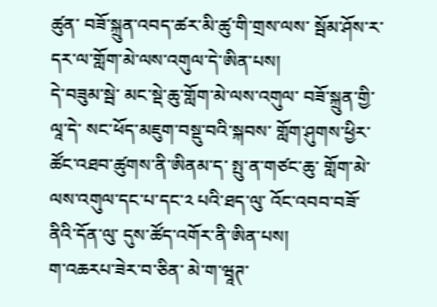ཚུན་ བཟོ་སྐྲུན་འབད་ཚར་མི་ཚུ་གི་གྲས་ལས་ སྦོམ་ཤོས་ར་ དར་ལ་གློག་མེ་ལས་འགུལ་དེ་ཨིན་པས།
དེ་བཟུམ་སྦེ་ མང་སྡེ་ཆུ་གློག་མེ་ལས་འགུལ་ བཟོ་སྐྲུན་གྱི་ལཱ་དེ་ སང་ཕོད་མཇུག་བསྡུ་བའི་སྐབས་ གློག་ཤུགས་ཕྱིར་ཚོང་འཐབ་ཚུགས་ནི་ཨིནམ་ད་ སྤུ་ན་གཙང་ཆུ་ གློག་མེ་ལས་འགུལ་དང་པ་དང་༢ པའི་ཐད་ལུ་ འོང་འབབ་བཟོ་ནིའི་དོན་ལུ་ དུས་ཚོད་འགོར་ནི་ཨིན་པས།
ག་འཆརཔ་ཟེར་བ་ཅིན་ མེ་ག་ཝཱཊ་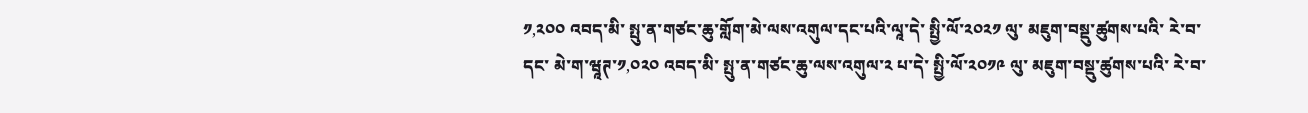༡,༢༠༠ འབད་མི་ སྤུ་ན་གཙང་ཆུ་གློག་མེ་ལས་འགུལ་དང་པའི་ལཱ་དེ་ སྤྱི་ལོ་༢༠༢༡ ལུ་ མཇུག་བསྡུ་ཚུགས་པའི་ རེ་བ་དང་ མེ་ག་ཝཱཊ་༡,༠༢༠ འབད་མི་ སྤུ་ན་གཙང་ཆུ་ལས་འགུལ་༢ པ་དེ་ སྤྱི་ལོ་༢༠༡༩ ལུ་ མཇུག་བསྡུ་ཚུགས་པའི་ རེ་བ་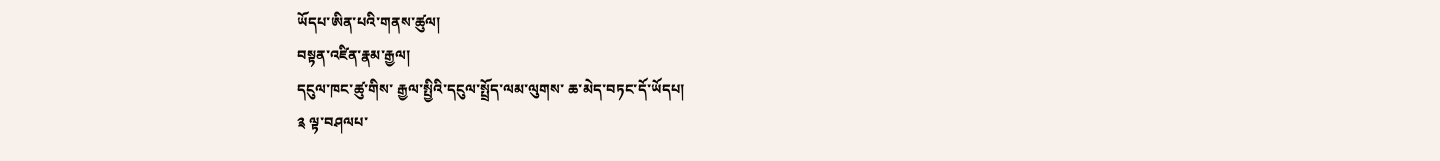ཡོདཔ་ཨིན་པའི་གནས་ཚུལ།
བསྟན་འཛིན་རྣམ་རྒྱལ།
དངུལ་ཁང་ཚུ་གིས་ རྒྱལ་སྤྱིའི་དངུལ་སྤྲོད་ལམ་ལུགས་ ཆ་མེད་བཏང་དོ་ཡོདཔ།
༉ ལྟ་བཤལཔ་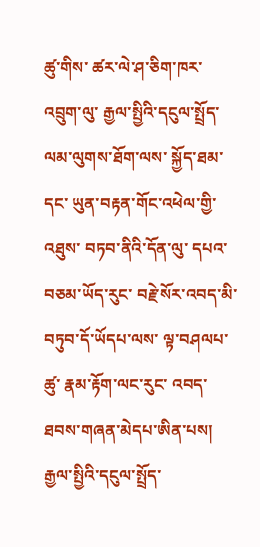ཚུ་གིས་ ཚར་ལེ་ཤ་ཅིག་ཁར་ འབྲུག་ལུ་ རྒྱལ་སྤྱིའི་དངུལ་སྤྲོད་ལམ་ལུགས་ཐོག་ལས་ སྐྱོད་ཐམ་དང་ ཡུན་བརྟན་གོང་འཕེལ་གྱི་འཐུས་ བཏབ་ནིའི་དོན་ལུ་ དཔའ་བཅམ་ཡོད་རུང་ བརྗེ་སོར་འབད་མི་བཏུབ་དོ་ཡོདཔ་ལས་ ལྟ་བཤལཔ་ཚུ་ རྣམ་རྟོག་ལང་རུང་ འབད་ཐབས་གཞན་མེདཔ་ཨིན་པས། རྒྱལ་སྤྱིའི་དངུལ་སྤྲོད་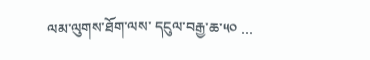ལམ་ལུགས་ཐོག་ལས་ དངུལ་བརྒྱ་ཆ་༥༠ …